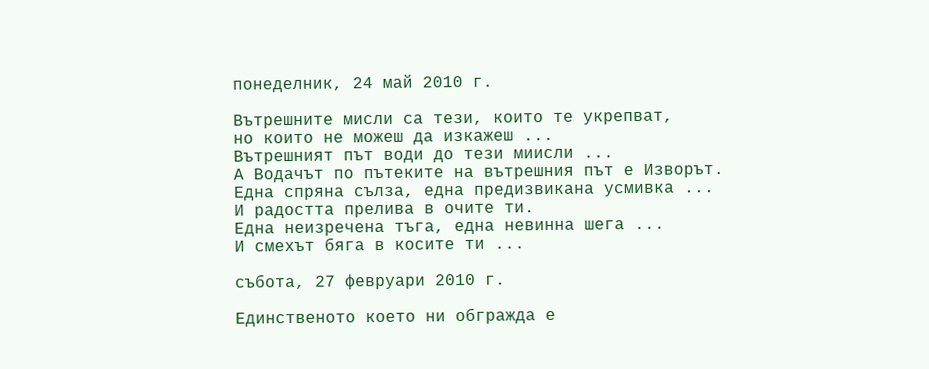понеделник, 24 май 2010 г.

Вътрешните мисли са тези, които те укрепват,
но които не можеш да изкажеш ...
Вътрешният път води до тези миисли ...
А Водачът по пътеките на вътрешния път е Изворът.
Една спряна сълза, една предизвикана усмивка ...
И радостта прелива в очите ти.
Една неизречена тъга, една невинна шега ...
И смехът бяга в косите ти ...

събота, 27 февруари 2010 г.

Единственото което ни обгражда е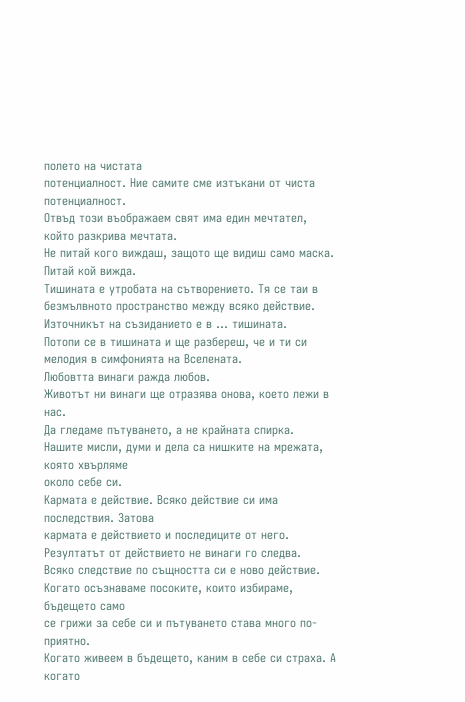полето на чистата
потенциалност. Ние самите сме изтъкани от чиста
потенциалност.
Отвъд този въображаем свят има един мечтател,
който разкрива мечтата.
Не питай кого виждаш, защото ще видиш само маска.
Питай кой вижда.
Тишината е утробата на сътворението. Тя се таи в
безмълвното пространство между всяко действие.
Източникът на съзиданието е в ... тишината.
Потопи се в тишината и ще разбереш, че и ти си
мелодия в симфонията на Вселената.
Любовтта винаги ражда любов.
Животът ни винаги ще отразява онова, което лежи в нас.
Да гледаме пътуването, а не крайната спирка.
Нашите мисли, думи и дела са нишките на мрежата, която хвърляме
около себе си.
Кармата е действие. Всяко действие си има последствия. Затова
кармата е действието и последиците от него.
Резултатът от действието не винаги го следва.
Всяко следствие по същността си е ново действие.
Когато осъзнаваме посоките, които избираме, бъдещето само
се грижи за себе си и пътуването става много по-приятно.
Когато живеем в бъдещето, каним в себе си страха. А когато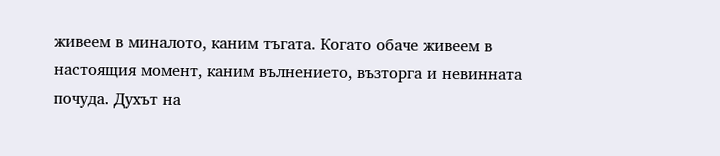живеем в миналото, каним тъгата. Когато обаче живеем в
настоящия момент, каним вълнението, възторга и невинната
почуда. Духът на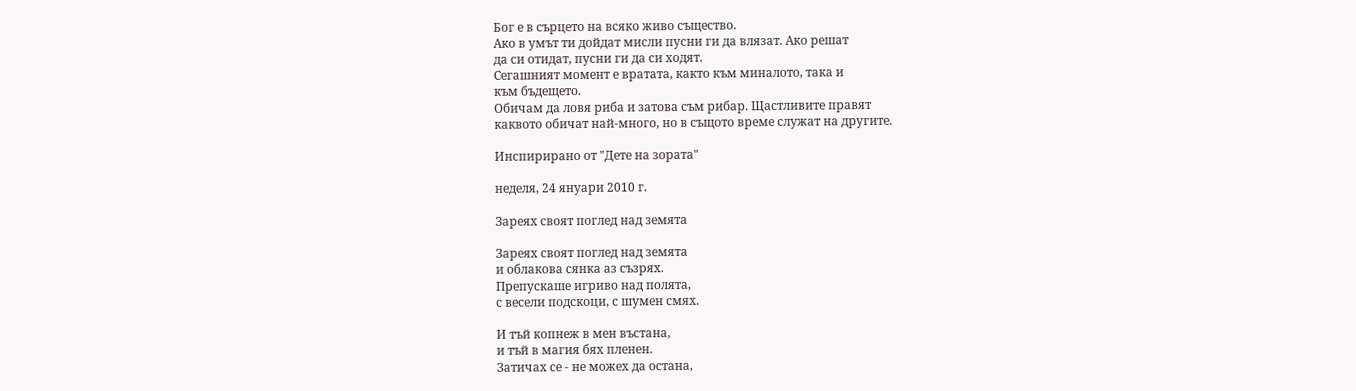Бог е в сърцето на всяко живо същество.
Ако в умът ти дойдат мисли пусни ги да влязат. Ако решат
да си отидат, пусни ги да си ходят.
Сегашният момент е вратата, както към миналото, така и
към бъдещето.
Обичам да ловя риба и затова съм рибар. Щастливите правят
каквото обичат най-много, но в същото време служат на другите.

Инспирирано от "Дете на зората"

неделя, 24 януари 2010 г.

Зареях своят поглед над земята

Зареях своят поглед над земята
и облакова сянка аз съзрях.
Препускаше игриво над полята,
с весели подскоци, с шумен смях.

И тъй копнеж в мен въстана,
и тъй в магия бях пленен.
Затичах се - не можех да остана,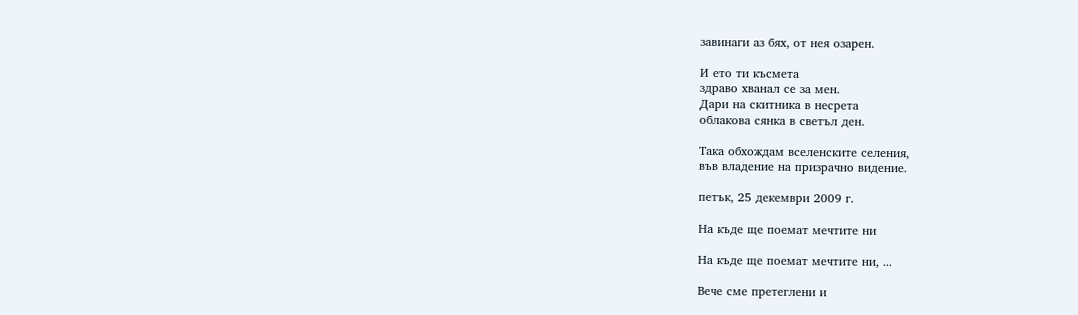завинаги аз бях, от нея озарен.

И ето ти късмета
здраво хванал се за мен.
Дари на скитника в несрета
облакова сянка в светъл ден.

Така обхождам вселенските селения,
във владение на призрачно видение.

петък, 25 декември 2009 г.

На къде ще поемат мечтите ни

На къде ще поемат мечтите ни, ...

Вече сме претеглени и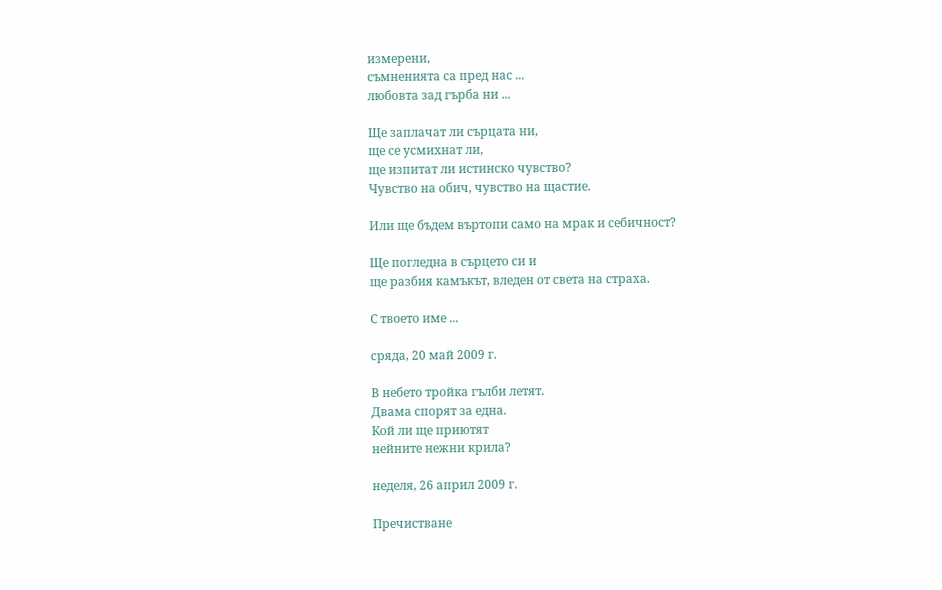измерени,
съмненията са пред нас ...
любовта зад гърба ни ...

Ще заплачат ли сърцата ни,
ще се усмихнат ли,
ще изпитат ли истинско чувство?
Чувство на обич, чувство на щастие.

Или ще бъдем въртопи само на мрак и себичност?

Ще погледна в сърцето си и
ще разбия камъкът, вледен от света на страха.

С твоето име ...

сряда, 20 май 2009 г.

В небето тройка гълби летят.
Двама спорят за една.
Кой ли ще приютят
нейните нежни крила?

неделя, 26 април 2009 г.

Пречистване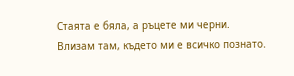Стаята е бяла, а ръцете ми черни.
Влизам там, където ми е всичко познато.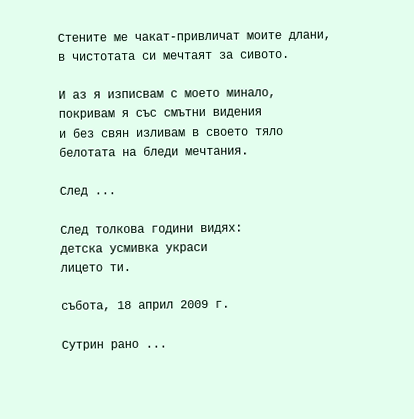Стените ме чакат-привличат моите длани,
в чистотата си мечтаят за сивото.

И аз я изписвам с моето минало,
покривам я със смътни видения
и без свян изливам в своето тяло
белотата на бледи мечтания.

След ...

След толкова години видях:
детска усмивка украси
лицето ти.

събота, 18 април 2009 г.

Сутрин рано ...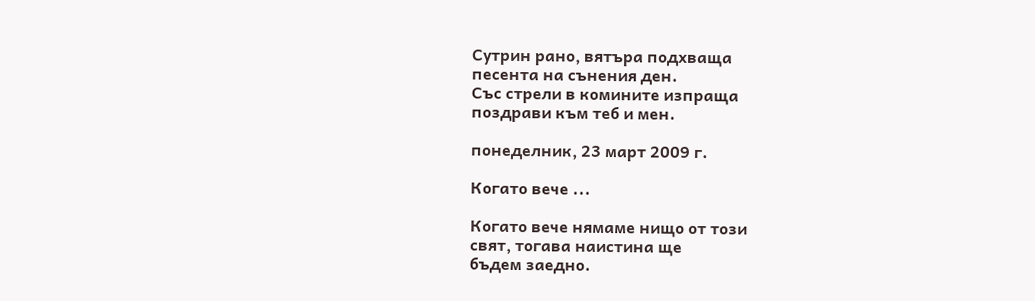Сутрин рано, вятъра подхваща
песента на сънения ден.
Със стрели в комините изпраща
поздрави към теб и мен.

понеделник, 23 март 2009 г.

Когато вече ...

Когато вече нямаме нищо от този
свят, тогава наистина ще
бъдем заедно.